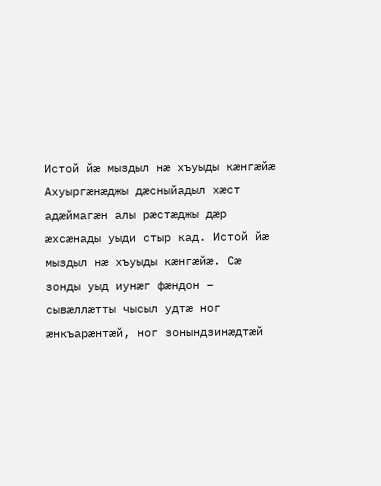Истой йæ мыздыл нæ хъуыды кæнгæйæ
Ахуыргæнæджы дæсныйадыл хæст адæймагæн алы рæстæджы дæр æхсæнады уыди стыр кад. Истой йæ мыздыл нæ хъуыды кæнгæйæ. Сæ зонды уыд иунæг фæндон – сывæллæтты чысыл удтæ ног æнкъарæнтæй, ног зонындзинæдтæй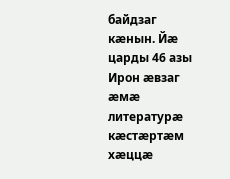байдзаг кæнын. Йæ царды 46 азы Ирон æвзаг æмæ литературæ кæстæртæм хæццæ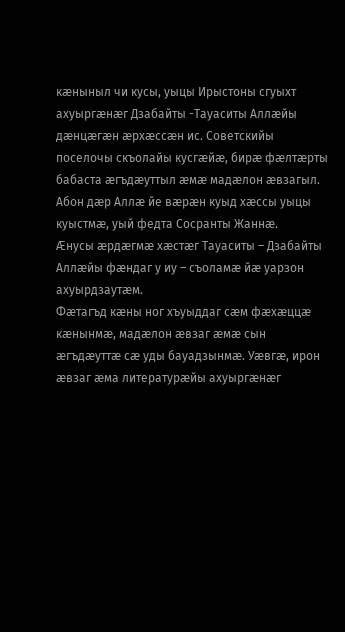кæныныл чи кусы, уыцы Ирыстоны сгуыхт ахуыргæнæг Дзабайты -Тауаситы Аллæйы дæнцæгæн æрхæссæн ис. Советскийы поселочы скъолайы кусгæйæ, бирæ фæлтæрты бабаста æгъдæуттыл æмæ мадæлон æвзагыл. Абон дæр Аллæ йе вæрæн куыд хæссы уыцы куыстмæ, уый федта Сосранты Жаннæ.
Æнусы æрдæгмæ хæстæг Тауаситы – Дзабайты Аллæйы фæндаг у иу – съоламæ йæ уарзон ахуырдзаутæм.
Фæтагъд кæны ног хъуыддаг сæм фæхæццæ кæнынмæ, мадæлон æвзаг æмæ сын æгъдæуттæ сæ уды бауадзынмæ. Уæвгæ, ирон æвзаг æма литературæйы ахуыргæнæг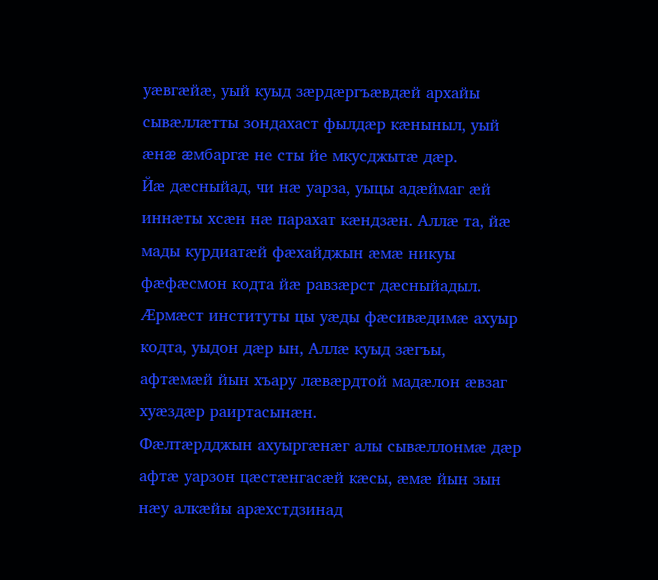уæвгæйæ, уый куыд зæрдæргъæвдæй архайы сывæллæтты зондахаст фылдæр кæныныл, уый æнæ æмбаргæ не сты йе мкусджытæ дæр.
Йæ дæсныйад, чи нæ уарза, уыцы адæймаг æй иннæты хсæн нæ парахат кæндзæн. Аллæ та, йæ мады курдиатæй фæхайджын æмæ никуы фæфæсмон кодта йæ равзæрст дæсныйадыл. Æрмæст институты цы уæды фæсивæдимæ ахуыр кодта, уыдон дæр ын, Аллæ куыд зæгъы, афтæмæй йын хъару лæвæрдтой мадæлон æвзаг хуæздæр раиртасынæн.
Фæлтæрдджын ахуыргæнæг алы сывæллонмæ дæр афтæ уарзон цæстæнгасæй кæсы, æмæ йын зын нæу алкæйы арæхстдзинад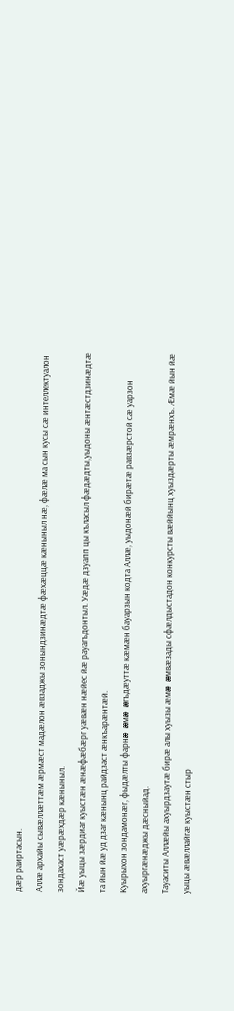дæр раиртасын.
Аллæ архайы сывæллæттæм æрмæст мадæлон æвзаджы зонындзинæдтæ фæхæццæ кæныныл нæ, фæлæ ма сын кусы сæ интеллектуалон зондахаст уæрæхдæр кæныныл.
Йæ уыцы зæрдиаг куыстæн æнæфæбæрг уæвæн нæйес йæ рауагъдонтыл. Уæдæ дзуапп цы къласыл фæдæдты,уыдоны æнтæстдзинæдтæ та йын йæ уд дзаг кæнынц райдзаст æнкъарæнтæй.
Куырыхон зондамонæг, фыдæлты фарнæ æмæ æгъдæуттæ кæмæн бауарзын кодта Аллæ, уыдонæй бирæтæ равзæрстой сæ уарзон ахуыргæнæджы дæсныйад.
Тауаситы Аллæйы ахуырдзаутæ бирæ алы хуызы æмæ æмвæзады сфæлдыстадон конкурсты вæййынц хуыздæрты æмрæнхъ. Æмæ йын йæ уыцы æвæллайгæ куыстæн стыр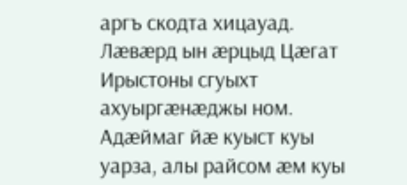аргъ скодта хицауад. Лæвæрд ын æрцыд Цæгат Ирыстоны сгуыхт ахуыргæнæджы ном.
Адæймаг йæ куыст куы уарза, алы райсом æм куы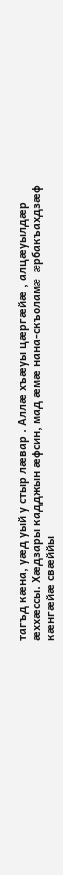тагъд кæна, уæд уый у стыр лæвар . Аллæ хъæуы цæргæйæ , алцæуылдæр æххæссы. Хæдзары кадджын æфсин, мад æмæ нана-скъоламæ æрбакъахдзæф кæнгæйæ свæййы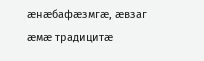æнæбафæзмгæ, æвзаг æмæ традицитæ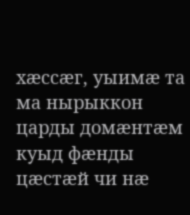хæссæг, уыимæ та ма нырыккон царды домæнтæм куыд фæнды цæстæй чи нæ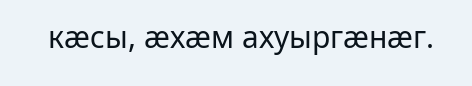кæсы, æхæм ахуыргæнæг.